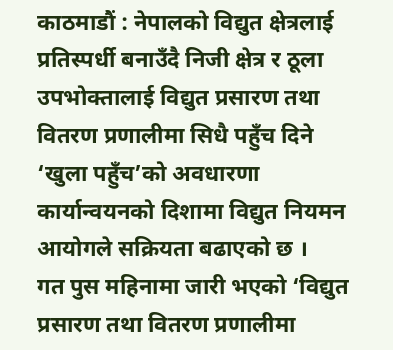काठमाडौं : नेपालको विद्युत क्षेत्रलाई प्रतिस्पर्धी बनाउँदै निजी क्षेत्र र ठूला उपभोक्तालाई विद्युत प्रसारण तथा वितरण प्रणालीमा सिधै पहुँच दिने ‘खुला पहुँच’को अवधारणा कार्यान्वयनको दिशामा विद्युत नियमन आयोगले सक्रियता बढाएको छ ।
गत पुस महिनामा जारी भएको ‘विद्युत प्रसारण तथा वितरण प्रणालीमा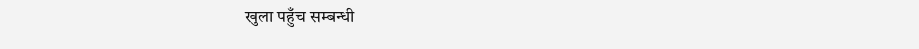खुला पहुँच सम्बन्धी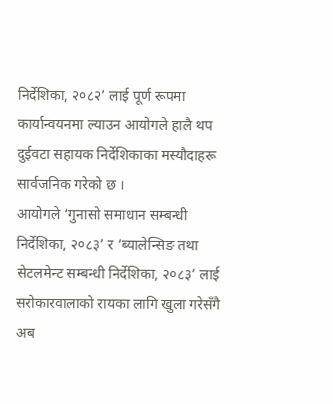निर्देशिका, २०८२’ लाई पूर्ण रूपमा कार्यान्वयनमा ल्याउन आयोगले हालै थप दुईवटा सहायक निर्देशिकाका मस्यौदाहरू सार्वजनिक गरेको छ ।
आयोगले ‘गुनासो समाधान सम्बन्धी निर्देशिका, २०८३’ र ‘ब्यालेन्सिङ तथा सेटलमेन्ट सम्बन्धी निर्देशिका, २०८३’ लाई सरोकारवालाको रायका लागि खुला गरेसँगै अब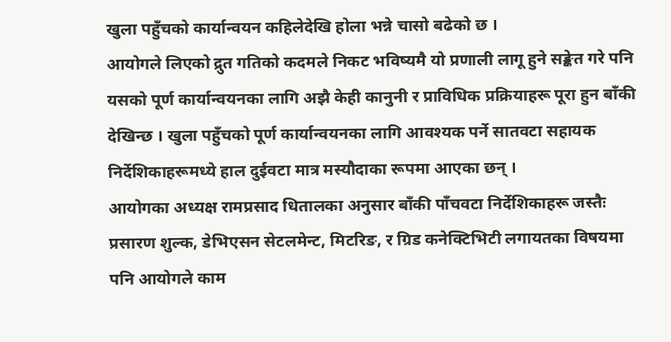खुला पहुँचको कार्यान्वयन कहिलेदेखि होला भन्ने चासो बढेको छ ।
आयोगले लिएको द्रुत गतिको कदमले निकट भविष्यमै यो प्रणाली लागू हुने सङ्केत गरे पनि यसको पूर्ण कार्यान्वयनका लागि अझै केही कानुनी र प्राविधिक प्रक्रियाहरू पूरा हुन बाँकी देखिन्छ । खुला पहुँचको पूर्ण कार्यान्वयनका लागि आवश्यक पर्ने सातवटा सहायक निर्देशिकाहरूमध्ये हाल दुईवटा मात्र मस्यौदाका रूपमा आएका छन् ।
आयोगका अध्यक्ष रामप्रसाद धितालका अनुसार बाँकी पाँचवटा निर्देशिकाहरू जस्तैः प्रसारण शुल्क, डेभिएसन सेटलमेन्ट, मिटरिङ, र ग्रिड कनेक्टिभिटी लगायतका विषयमा पनि आयोगले काम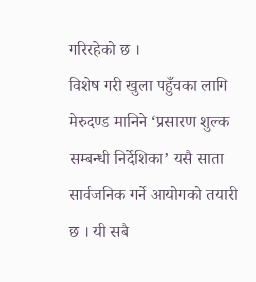गरिरहेको छ ।
विशेष गरी खुला पहुँचका लागि मेरुदण्ड मानिने ‘प्रसारण शुल्क सम्बन्धी निर्देशिका’ यसै साता सार्वजनिक गर्ने आयोगको तयारी छ । यी सबै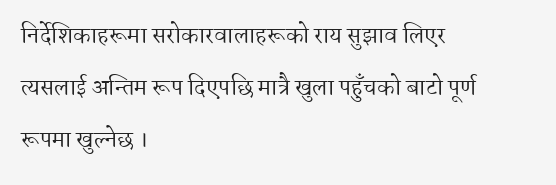निर्देशिकाहरूमा सरोकारवालाहरूको राय सुझाव लिएर त्यसलाई अन्तिम रूप दिएपछि मात्रै खुला पहुँचको बाटो पूर्ण रूपमा खुल्नेछ ।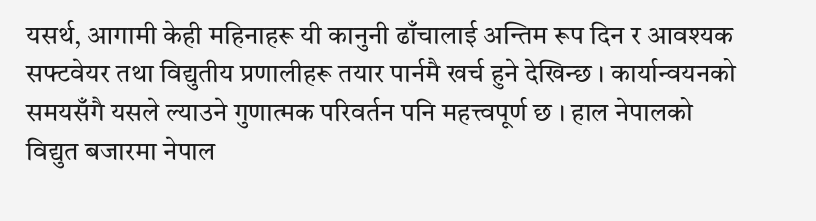यसर्थ, आगामी केही महिनाहरू यी कानुनी ढाँचालाई अन्तिम रूप दिन र आवश्यक सफ्टवेयर तथा विद्युतीय प्रणालीहरू तयार पार्नमै खर्च हुने देखिन्छ । कार्यान्वयनको समयसँगै यसले ल्याउने गुणात्मक परिवर्तन पनि महत्त्वपूर्ण छ । हाल नेपालको विद्युत बजारमा नेपाल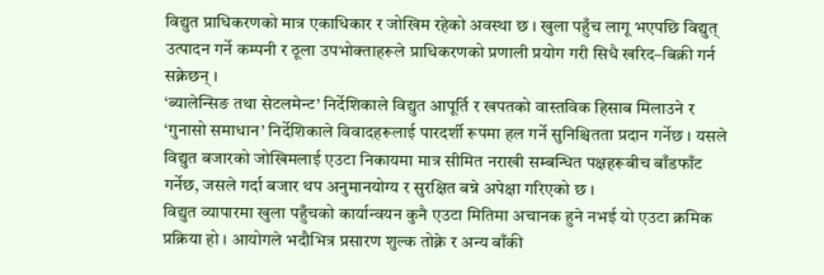विद्युत प्राधिकरणको मात्र एकाधिकार र जोखिम रहेको अवस्था छ । खुला पहुँच लागू भएपछि विद्युत् उत्पादन गर्ने कम्पनी र ठूला उपभोक्ताहरूले प्राधिकरणको प्रणाली प्रयोग गरी सिधै खरिद–बिक्री गर्न सक्नेछन् ।
‘ब्यालेन्सिङ तथा सेटलमेन्ट’ निर्देशिकाले विद्युत आपूर्ति र खपतको वास्तविक हिसाब मिलाउने र ‘गुनासो समाधान’ निर्देशिकाले विवादहरूलाई पारदर्शी रूपमा हल गर्ने सुनिश्चितता प्रदान गर्नेछ । यसले विद्युत बजारको जोखिमलाई एउटा निकायमा मात्र सीमित नराखी सम्बन्धित पक्षहरूबीच बाँडफाँट गर्नेछ, जसले गर्दा बजार थप अनुमानयोग्य र सुरक्षित बन्ने अपेक्षा गरिएको छ ।
विद्युत व्यापारमा खुला पहुँचको कार्यान्वयन कुनै एउटा मितिमा अचानक हुने नभई यो एउटा क्रमिक प्रक्रिया हो । आयोगले भदौभित्र प्रसारण शुल्क तोक्ने र अन्य बाँकी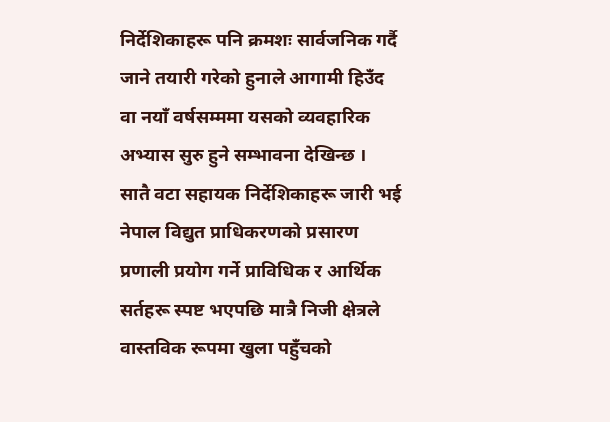निर्देशिकाहरू पनि क्रमशः सार्वजनिक गर्दै जाने तयारी गरेको हुनाले आगामी हिउँद वा नयाँ वर्षसम्ममा यसको व्यवहारिक अभ्यास सुरु हुने सम्भावना देखिन्छ ।
सातै वटा सहायक निर्देशिकाहरू जारी भई नेपाल विद्युत प्राधिकरणको प्रसारण प्रणाली प्रयोग गर्ने प्राविधिक र आर्थिक सर्तहरू स्पष्ट भएपछि मात्रै निजी क्षेत्रले वास्तविक रूपमा खुला पहुँचको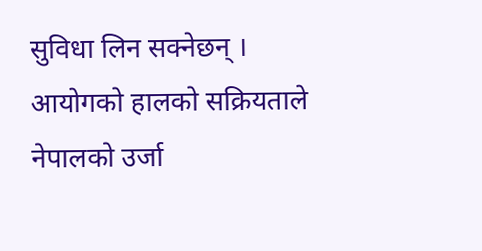सुविधा लिन सक्नेछन् । आयोगको हालको सक्रियताले नेपालको उर्जा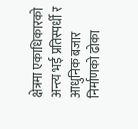क्षेत्रमा एकाधिकारको अन्त्य भई प्रतिस्पर्धी र आधुनिक बजार निर्माणको ढोका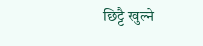छिट्टै खुल्ने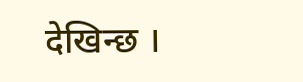देखिन्छ ।